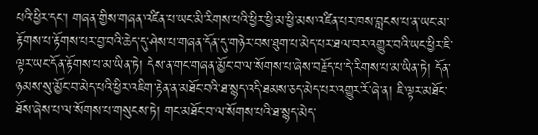པའི་ཕྱིར་དང་། གཞན་གྱིས་གཞན་འཛིན་པ་ཡང་མི་རིགས་པའི་ཕྱིར་ཕྱི་མ་ཕྱི་མས་འཛིན་པར་ཁས་བླངས་པ་ན་ཡང་མ་རྟོགས་པ་རྟོགས་པར་བྱ་བའི་ཆེད་དུ་ཤེས་པ་གཞན་དོན་དུ་གཉེར་བས་ཐུག་པ་མེད་པར་ཐལ་བར་འགྱུར་བའི་ཡང་ཕྱིར་ཇི་ལྟར་ཡང་དོན་རྟོགས་པ་མ་ཡིན་ཏེ། དེས་ན་གང་གཞན་མྱོང་བ་ལ་སོགས་པ་ཞེས་བརྗོད་པ་དེ་རིགས་པ་མ་ཡིན་ཏེ། དོན་ཉམས་སུ་མྱོང་བ་མེད་པའི་ཕྱིར་འཇིག་རྟེན་ན་མཐོང་བའི་ཐ་སྙད་འདི་ཐམས་ཅད་མེད་པར་འགྱུར་རོ་ཞེ་ན། ཇི་ལྟར་མཐོང་ཐོས་ཞེས་པ་ལ་སོགས་པ་གསུངས་ཏེ། གང་མཐོང་བ་ལ་སོགས་པའི་ཐ་སྙད་མེད་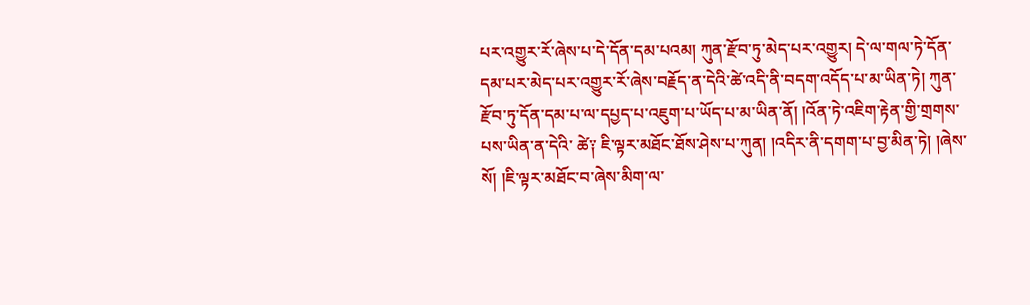པར་འགྱུར་རོ་ཞེས་པ་དེ་དོན་དམ་པའམ། ཀུན་རྫོབ་ཏུ་མེད་པར་འགྱུར། དེ་ལ་གལ་ཏེ་དོན་དམ་པར་མེད་པར་འགྱུར་རོ་ཞེས་བརྗོད་ན་དེའི་ཚེ་འདི་ནི་བདག་འདོད་པ་མ་ཡིན་ཏེ། ཀུན་རྫོབ་ཏུ་དོན་དམ་པ་ལ་དཔྱད་པ་འཇུག་པ་ཡོད་པ་མ་ཡིན་ནོ། །འོན་ཏེ་འཇིག་རྟེན་གྱི་གྲགས་པས་ཡིན་ན་དེའི་ ཚེ༑ ཇི་ལྟར་མཐོང་ཐོས་ཤེས་པ་ཀུན། །འདིར་ནི་དགག་པ་བྱ་མིན་ཏེ། །ཞེས་སོ། །ཇི་ལྟར་མཐོང་བ་ཞེས་མིག་ལ་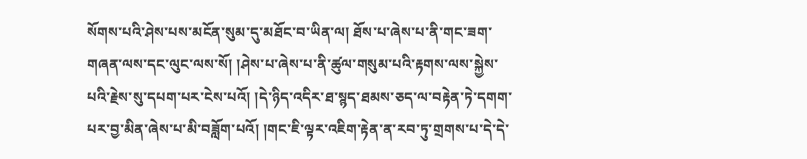སོགས་པའི་ཤེས་པས་མངོན་སུམ་དུ་མཐོང་བ་ཡིན་ལ། ཐོས་པ་ཞེས་པ་ནི་གང་ཟག་གཞན་ལས་དང་ལུང་ལས་སོ། །ཤེས་པ་ཞེས་པ་ནི་ཚུལ་གསུམ་པའི་རྟགས་ལས་སྐྱེས་ པའི་རྗེས་སུ་དཔག་པར་ངེས་པའོ། །དེ་ཉིད་འདིར་ཐ་སྙད་ཐམས་ཅད་ལ་བརྟེན་ཏེ་དགག་པར་བྱ་མིན་ཞེས་པ་མི་བཟློག་པའོ། །གང་ཇི་ལྟར་འཇིག་རྟེན་ན་རབ་ཏུ་གྲགས་པ་དེ་དེ་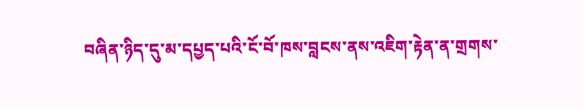བཞིན་ཉིད་དུ་མ་དཔྱད་པའི་ངོ་བོ་ཁས་བླངས་ནས་འཇིག་རྟེན་ན་གྲགས་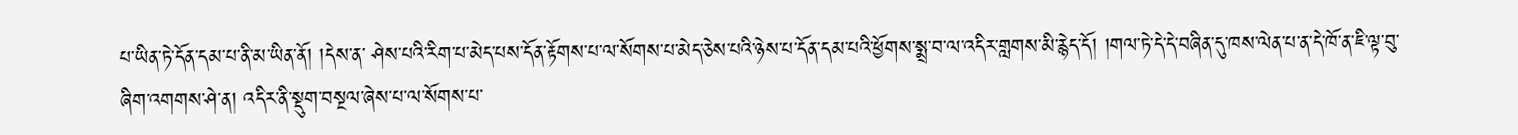པ་ཡིན་ཏེ་དོན་དམ་པ་ནི་མ་ཡིན་ནོ། །དེས་ན་ ཤེས་པའི་རིག་པ་མེད་པས་དོན་རྟོགས་པ་ལ་སོགས་པ་མེད་ཅེས་པའི་ཉེས་པ་དོན་དམ་པའི་ཕྱོགས་སྨྲ་བ་ལ་འདིར་གླགས་མི་རྙེད་དོ། །གལ་ཏེ་དེ་དེ་བཞིན་དུ་ཁས་ལེན་པ་ན་དེ་ཁོ་ན་ཇི་ལྟ་བུ་ཞིག་འགགས་ཤེ་ན། འདིར་ནི་སྡུག་བསྔལ་ཞེས་པ་ལ་སོགས་པ་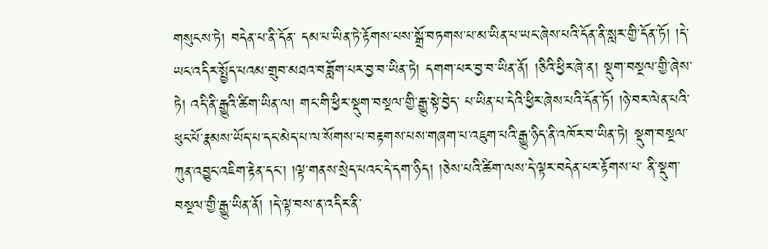གསུངས་ཏེ། བདེན་པ་ནི་དོན་ དམ་པ་ཡིན་ཏེ་རྟོགས་པས་སྒྲོ་བཏགས་པ་མ་ཡིན་པ་ཡང་ཞེས་པའི་དོན་ནི་སླར་གྱི་དོན་ཏོ། །དེ་ཡང་འདིར་སྤྱོད་པའམ་གྲུབ་མཐའ་བཟློག་པར་བྱ་བ་ཡིན་ཏེ། དགག་པར་བྱ་བ་ཡིན་ནོ། །ཅིའི་ཕྱིར་ཞེ་ན། སྡུག་བསྔལ་གྱི་ཞེས་ཏེ། འདི་ནི་རྒྱུའི་ཚིག་ཡིན་ལ། གང་གི་ཕྱིར་སྡུག་བསྔལ་གྱི་རྒྱུ་སྟེ་བྱེད་ པ་ཡིན་པ་དེའི་ཕྱིར་ཞེས་པའི་དོན་ཏོ། །ཉེ་བར་ལེན་པའི་ཕུང་པོ་རྣམས་ཡོད་པ་དང་མེད་པ་ལ་སོགས་པ་བརྟགས་པས་གཞག་པ་འཇུག་པའི་རྒྱུ་ཉིད་ནི་འཁོར་བ་ཡིན་ཏེ། སྡུག་བསྔལ་ཀུན་འབྱུང་འཇིག་རྟེན་དང་། །ལྟ་གནས་སྲེད་པའང་དེ་དག་ཉིད། །ཅེས་པའི་ཚིག་ལས་དེ་ལྟར་བདེན་པར་རྟོགས་པ་ ནི་སྡུག་བསྔལ་གྱི་རྒྱུ་ཡིན་ནོ། །དེ་ལྟ་བས་ན་འདིར་ནི་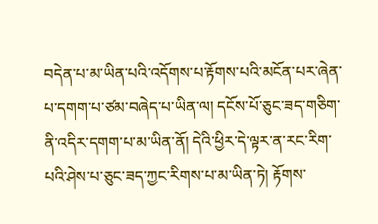བདེན་པ་མ་ཡིན་པའི་འདོགས་པ་རྟོགས་པའི་མངོན་པར་ཞེན་པ་དགག་པ་ཙམ་བཞེད་པ་ཡིན་ལ། དངོས་པོ་ཅུང་ཟད་གཅིག་ནི་འདིར་དགག་པ་མ་ཡིན་ནོ། དེའི་ཕྱིར་དེ་ལྟར་ན་རང་རིག་པའི་ཤེས་པ་ཅུང་ཟད་ཀྱང་རིགས་པ་མ་ཡིན་ཏེ། རྟོགས་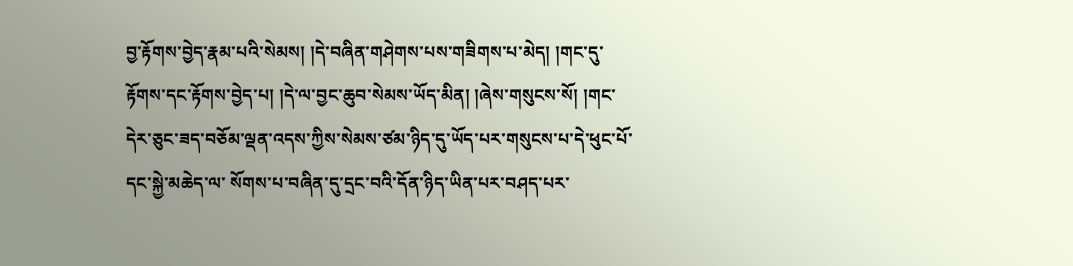བྱ་རྟོགས་བྱེད་རྣམ་པའི་སེམས། །དེ་བཞིན་གཤེགས་པས་གཟིགས་པ་མེད། །གང་དུ་རྟོགས་དང་རྟོགས་བྱེད་པ། །དེ་ལ་བྱང་ཆུབ་སེམས་ཡོད་མིན། །ཞེས་གསུངས་སོ། །གང་དེར་ཅུང་ཟད་བཅོམ་ལྡན་འདས་ཀྱིས་སེམས་ཙམ་ཉིད་དུ་ཡོད་པར་གསུངས་པ་དེ་ཕུང་པོ་དང་སྐྱེ་མཆེད་ལ་ སོགས་པ་བཞིན་དུ་དྲང་བའི་དོན་ཉིད་ཡིན་པར་བཤད་པར་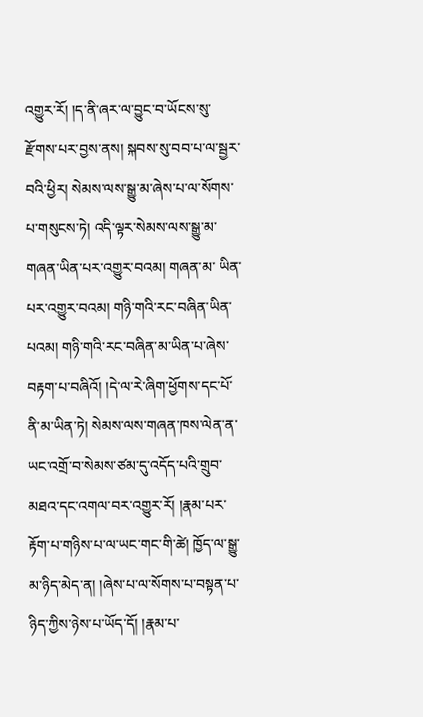འགྱུར་རོ། །ད་ནི་ཞར་ལ་བྱུང་བ་ཡོངས་སུ་རྫོགས་པར་བྱས་ནས། སྐབས་སུ་བབ་པ་ལ་སྦྱར་བའི་ཕྱིར། སེམས་ལས་སྒྱུ་མ་ཞེས་པ་ལ་སོགས་པ་གསུངས་ཏེ། འདི་ལྟར་སེམས་ལས་སྒྱུ་མ་གཞན་ཡིན་པར་འགྱུར་བའམ། གཞན་མ་ ཡིན་པར་འགྱུར་བའམ། གཉི་གའི་རང་བཞིན་ཡིན་པའམ། གཉི་གའི་རང་བཞིན་མ་ཡིན་པ་ཞེས་བརྟག་པ་བཞིའོ། །དེ་ལ་རེ་ཞིག་ཕྱོགས་དང་པོ་ནི་མ་ཡིན་ཏེ། སེམས་ལས་གཞན་ཁས་ལེན་ན་ཡང་འགྲོ་བ་སེམས་ཙམ་དུ་འདོད་པའི་གྲུབ་མཐའ་དང་འགལ་བར་འགྱུར་རོ། །རྣམ་པར་ རྟོག་པ་གཉིས་པ་ལ་ཡང་གང་གི་ཚེ། ཁྱོད་ལ་སྒྱུ་མ་ཉིད་མེད་ན། །ཞེས་པ་ལ་སོགས་པ་བསྟན་པ་ཉིད་ཀྱིས་ཉེས་པ་ཡོད་དོ། །རྣམ་པ་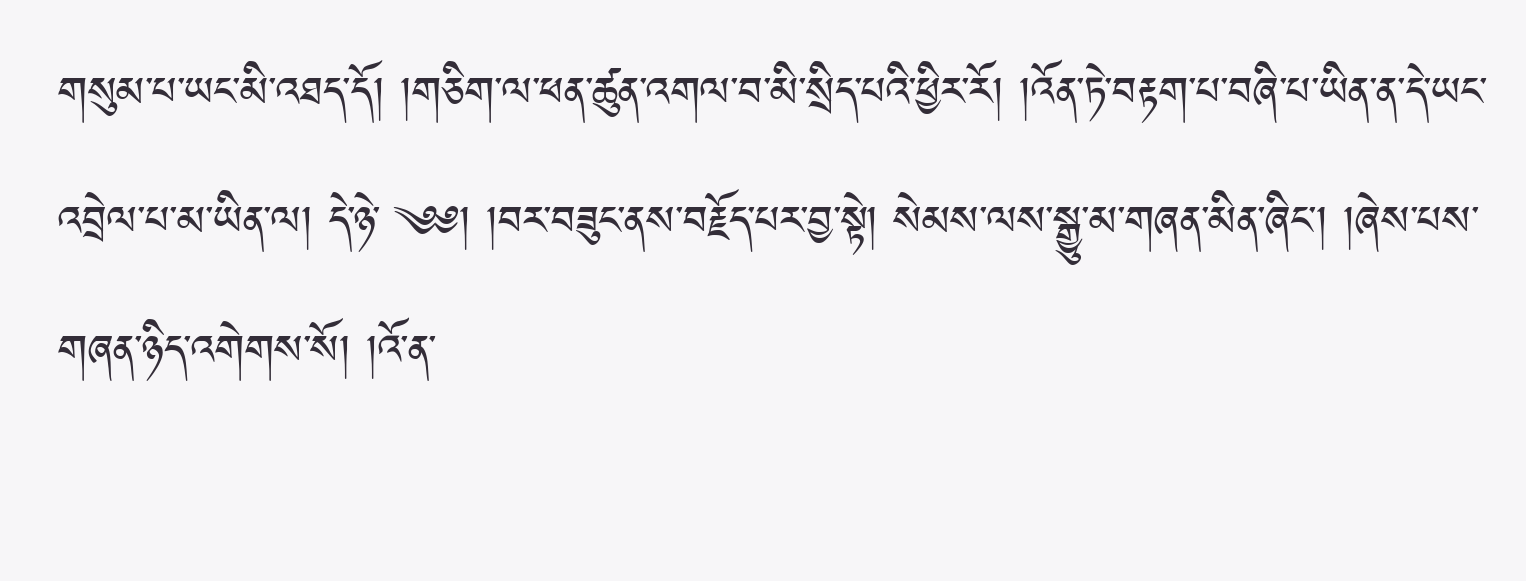གསུམ་པ་ཡང་མི་འཐད་དོ། །གཅིག་ལ་ཕན་ཚུན་འགལ་བ་མི་སྲིད་པའི་ཕྱིར་རོ། །འོན་ཏེ་བརྟག་པ་བཞི་པ་ཡིན་ན་དེ་ཡང་འབྲེལ་པ་མ་ཡིན་ལ། དེ་ཉེ་ ༄༅། །བར་བཟུང་ནས་བརྗོད་པར་བྱ་སྟེ། སེམས་ལས་སྒྱུ་མ་གཞན་མིན་ཞིང་། །ཞེས་པས་གཞན་ཉིད་འགེགས་སོ། །འོ་ན་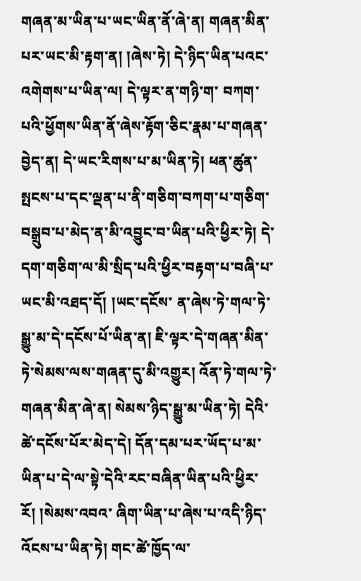གཞན་མ་ཡིན་པ་ཡང་ཡིན་ནོ་ཞེ་ན། གཞན་མིན་པར་ཡང་མི་རྟག་ན། །ཞེས་ཏེ། དེ་ཉིད་ཡིན་པའང་འགེགས་པ་ཡིན་ལ། དེ་ལྟར་ན་གཉི་ག་ བཀག་པའི་ཕྱོགས་ཡིན་ནོ་ཞེས་རྟོག་ཅིང་རྣམ་པ་གཞན་བྱེད་ན། དེ་ཡང་རིགས་པ་མ་ཡིན་ཏེ། ཕན་ཚུན་སྤངས་པ་དང་ལྡན་པ་ནི་གཅིག་བཀག་པ་གཅིག་བསྒྲུབ་པ་མེད་ན་མི་འབྱུང་བ་ཡིན་པའི་ཕྱིར་ཏེ། དེ་དག་གཅིག་ལ་མི་སྲིད་པའི་ཕྱིར་བརྟག་པ་བཞི་པ་ཡང་མི་འཐད་དོ། །ཡང་དངོས་ ན་ཞེས་ཏེ་གལ་ཏེ་སྒྱུ་མ་དེ་དངོས་པོ་ཡིན་ན། ཇི་ལྟར་དེ་གཞན་མིན་ཏེ་སེམས་ལས་གཞན་དུ་མི་འགྱུར། འོན་ཏེ་གལ་ཏེ་གཞན་མིན་ཞེ་ན། སེམས་ཉིད་སྒྱུ་མ་ཡིན་ཏེ། དེའི་ཚེ་དངོས་པོར་མེད་དེ། དོན་དམ་པར་ཡོད་པ་མ་ཡིན་པ་དེ་ལ་སྟེ་དེའི་རང་བཞིན་ཡིན་པའི་ཕྱིར་རོ། །སེམས་འབའ་ ཞིག་ཡིན་པ་ཞེས་པ་འདི་ཉིད་འོངས་པ་ཡིན་ཏེ། གང་ཚེ་ཁྱོད་ལ་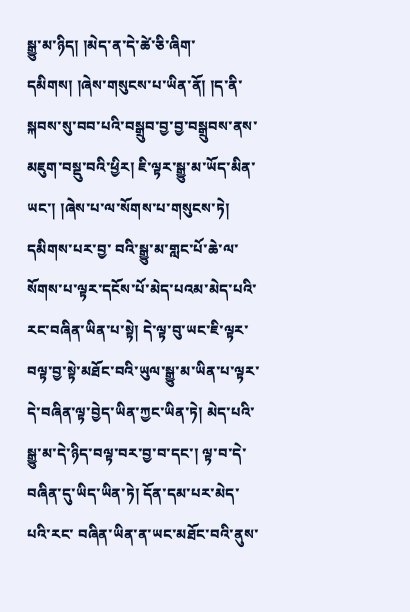སྒྱུ་མ་ཉིད། །མེད་ན་དེ་ཚེ་ཅི་ཞིག་དམིགས། །ཞེས་གསུངས་པ་ཡིན་ནོ། །ད་ནི་སྐབས་སུ་བབ་པའི་བསྒྲུབ་བྱ་བྱ་བསྒྲུབས་ནས་མཇུག་བསྡུ་བའི་ཕྱིར། ཇི་ལྟར་སྒྱུ་མ་ཡོད་མིན་ཡང་། །ཞེས་པ་ལ་སོགས་པ་གསུངས་ཏེ། དམིགས་པར་བྱ་ བའི་སྒྱུ་མ་གླང་པོ་ཆེ་ལ་སོགས་པ་ལྟར་དངོས་པོ་མེད་པའམ་མེད་པའི་རང་བཞིན་ཡིན་པ་སྟེ། དེ་ལྟ་བུ་ཡང་ཇི་ལྟར་བལྟ་བྱ་སྟེ་མཐོང་བའི་ཡུལ་སྒྱུ་མ་ཡིན་པ་ལྟར་དེ་བཞིན་ལྟ་བྱེད་ཡིན་ཀྱང་ཡིན་ཏེ། མེད་པའི་སྒྱུ་མ་དེ་ཉིད་བལྟ་བར་བྱ་བ་དང་། ལྟ་བ་དེ་བཞིན་དུ་ཡིད་ཡིན་ཏེ། དོན་དམ་པར་མེད་པའི་རང་ བཞིན་ཡིན་ན་ཡང་མཐོང་བའི་ནུས་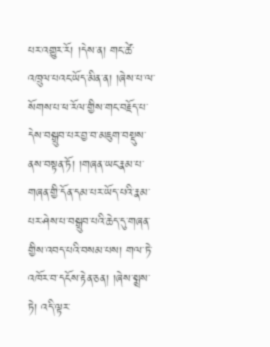པར་འགྱུར་རོ། །དེས་ན། གང་ཚེ་འཁྲུལ་པའང་ཡོད་མིན་ན། །ཞེས་པ་ལ་སོགས་པ་ཕ་རོལ་གྱིས་གང་བརྗོད་པ་དེས་བསྒྲུབ་པར་བྱ་བ་མཇུག་བསྡུས་ནས་བསྟན་ཏོ། །གཞན་ཡང་རྣམ་པ་གཞན་གྱི་དོན་དམ་པར་ཡོད་པའི་རྣམ་པར་ཤེས་པ་བསྒྲུབ་པའི་ཆེད་དུ་གཞན་ གྱིས་འབད་པའི་བསམ་པས། གལ་ཏེ་འཁོར་བ་དངོས་རྟེན་ཅན། །ཞེས་སྨྲས་ཏེ། འདི་ལྟར་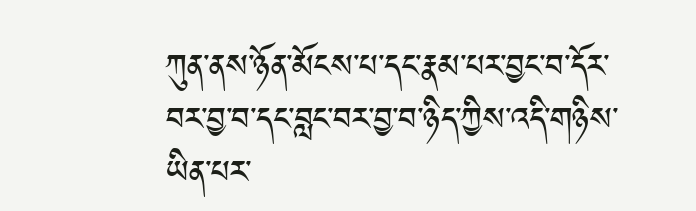ཀུན་ནས་ཉོན་མོངས་པ་དང་རྣམ་པར་བྱང་བ་དོར་བར་བྱ་བ་དང་བླང་བར་བྱ་བ་ཉིད་ཀྱིས་འདི་གཉིས་ཡིན་པར་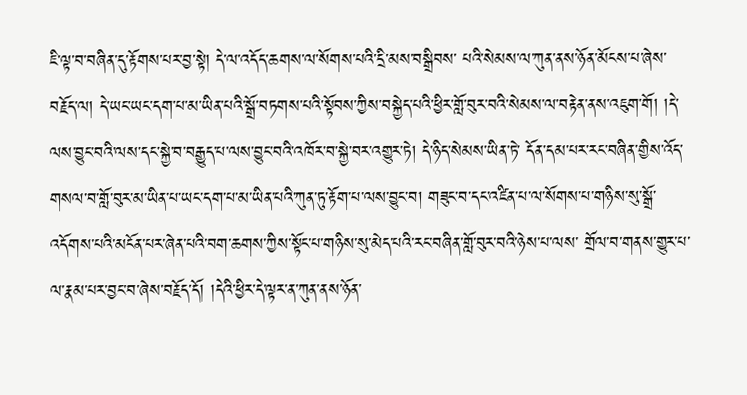ཇི་ལྟ་བ་བཞིན་དུ་རྟོགས་པར་བྱ་སྟེ། དེ་ལ་འདོད་ཆགས་ལ་སོགས་པའི་དྲི་མས་བསྒྲིབས་ པའི་སེམས་ལ་ཀུན་ནས་ཉོན་མོངས་པ་ཞེས་བརྗོད་ལ། དེ་ཡང་ཡང་དག་པ་མ་ཡིན་པའི་སྒྲོ་བཏགས་པའི་སྟོབས་ཀྱིས་བསྐྱེད་པའི་ཕྱིར་གློ་བུར་བའི་སེམས་ལ་བརྟེན་ནས་འཇུག་གོ། །དེ་ལས་བྱུང་བའི་ལས་དང་སྐྱེ་བ་བརྒྱུད་པ་ལས་བྱུང་བའི་འཁོར་བ་སྐྱེ་བར་འགྱུར་ཏེ། དེ་ཉིད་སེམས་ཡིན་ཏེ་ དོན་དམ་པར་རང་བཞིན་གྱིས་འོད་གསལ་བ་གློ་བུར་མ་ཡིན་པ་ཡང་དག་པ་མ་ཡིན་པའི་ཀུན་ཏུ་རྟོག་པ་ལས་བྱུང་བ། གཟུང་བ་དང་འཛིན་པ་ལ་སོགས་པ་གཉིས་སུ་སྒྲོ་འདོགས་པའི་མངོན་པར་ཞེན་པའི་བག་ཆགས་ཀྱིས་སྟོང་པ་གཉིས་སུ་མེད་པའི་རང་བཞིན་གློ་བུར་བའི་ཉེས་པ་ལས་ གྲོལ་བ་གནས་གྱུར་པ་ལ་རྣམ་པར་བྱང་བ་ཞེས་བརྗོད་དོ། །དེའི་ཕྱིར་དེ་ལྟར་ན་ཀུན་ནས་ཉོན་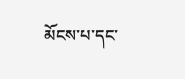མོངས་པ་དང་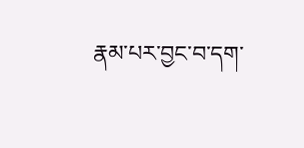རྣམ་པར་བྱང་བ་དག་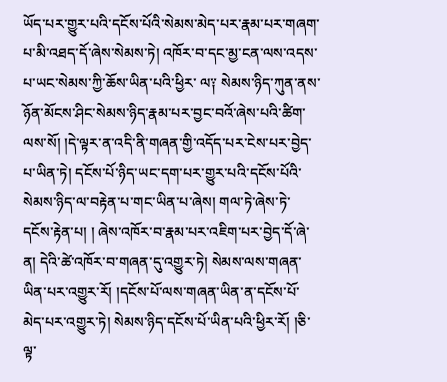ཡོད་པར་གྱུར་པའི་དངོས་པོའི་སེམས་མེད་པར་རྣམ་པར་གཞག་པ་མི་འཐད་དོ་ཞེས་སེམས་ཏེ། འཁོར་བ་དང་མྱ་ངན་ལས་འདས་པ་ཡང་སེམས་ཀྱི་ཆོས་ཡིན་པའི་ཕྱིར་ ལ༑ སེམས་ཉིད་ཀུན་ནས་ཉོན་མོངས་ཤིང་སེམས་ཉིད་རྣམ་པར་བྱང་བའོ་ཞེས་པའི་ཚིག་ལས་སོ། །དེ་ལྟར་ན་འདི་ནི་གཞན་གྱི་འདོད་པར་ངེས་པར་བྱེད་པ་ཡིན་ཏེ། དངོས་པོ་ཉིད་ཡང་དག་པར་གྱུར་པའི་དངོས་པོའི་སེམས་ཉིད་ལ་བརྟེན་པ་གང་ཡིན་པ་ཞེས། གལ་ཏེ་ཞེས་ཏེ་དངོས་རྟེན་པ། ། ཞེས་འཁོར་བ་རྣམ་པར་འཇིག་པར་བྱེད་དོ་ཞེ་ན། དེའི་ཚེ་འཁོར་བ་གཞན་དུ་འགྱུར་ཏེ། སེམས་ལས་གཞན་ཡིན་པར་འགྱུར་རོ། །དངོས་པོ་ལས་གཞན་ཡིན་ན་དངོས་པོ་མེད་པར་འགྱུར་ཏེ། སེམས་ཉིད་དངོས་པོ་ཡིན་པའི་ཕྱིར་རོ། །ཅི་ལྟ་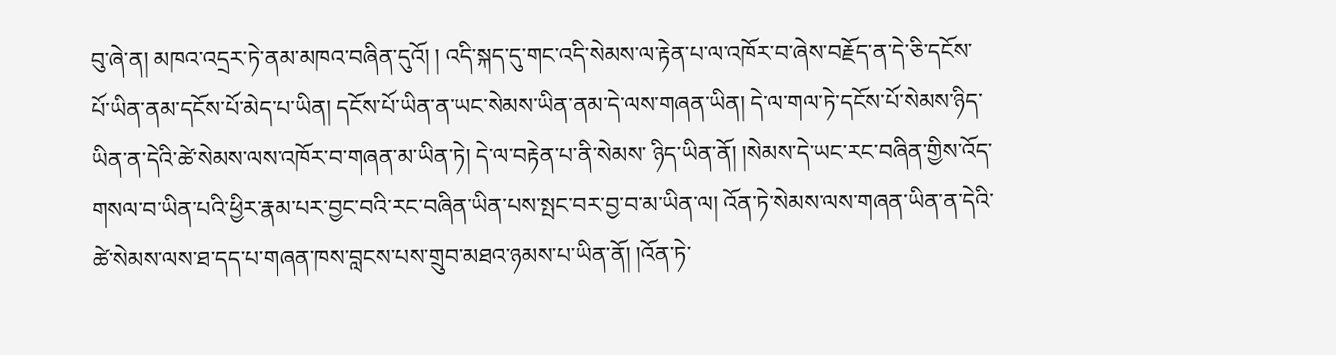བུ་ཞེ་ན། མཁའ་འདྲར་ཏེ་ནམ་མཁའ་བཞིན་དུའོ། ། འདི་སྐད་དུ་གང་འདི་སེམས་ལ་རྟེན་པ་ལ་འཁོར་བ་ཞེས་བརྗོད་ན་དེ་ཅི་དངོས་པོ་ཡིན་ནམ་དངོས་པོ་མེད་པ་ཡིན། དངོས་པོ་ཡིན་ན་ཡང་སེམས་ཡིན་ནམ་དེ་ལས་གཞན་ཡིན། དེ་ལ་གལ་ཏེ་དངོས་པོ་སེམས་ཉིད་ཡིན་ན་དེའི་ཚེ་སེམས་ལས་འཁོར་བ་གཞན་མ་ཡིན་ཏེ། དེ་ལ་བརྟེན་པ་ནི་སེམས་ ཉིད་ཡིན་ནོ། །སེམས་དེ་ཡང་རང་བཞིན་གྱིས་འོད་གསལ་བ་ཡིན་པའི་ཕྱིར་རྣམ་པར་བྱང་བའི་རང་བཞིན་ཡིན་པས་སྤང་བར་བྱ་བ་མ་ཡིན་ལ། འོན་ཏེ་སེམས་ལས་གཞན་ཡིན་ན་དེའི་ཚེ་སེམས་ལས་ཐ་དད་པ་གཞན་ཁས་བླངས་པས་གྲུབ་མཐའ་ཉམས་པ་ཡིན་ནོ། །འོན་ཏེ་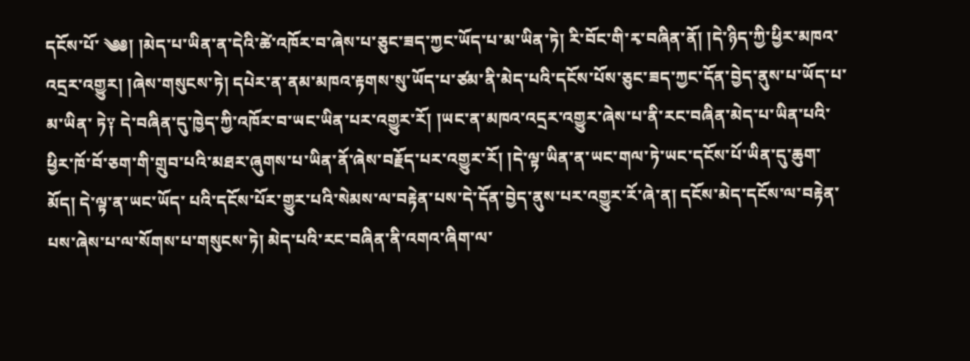དངོས་པོ་ ༄༅། །མེད་པ་ཡིན་ན་དེའི་ཚེ་འཁོར་བ་ཞེས་པ་ཅུང་ཟད་ཀྱང་ཡོད་པ་མ་ཡིན་ཏེ། རི་བོང་གི་རྭ་བཞིན་ནོ། །དེ་ཉིད་ཀྱི་ཕྱིར་མཁའ་འདྲར་འགྱུར། །ཞེས་གསུངས་ཏེ། དཔེར་ན་ནམ་མཁའ་རྟགས་སུ་ཡོད་པ་ཙམ་ནི་མེད་པའི་དངོས་པོས་ཅུང་ཟད་ཀྱང་དོན་བྱེད་ནུས་པ་ཡོད་པ་མ་ཡིན་ ཏེ༑ དེ་བཞིན་དུ་ཁྱེད་ཀྱི་འཁོར་བ་ཡང་ཡིན་པར་འགྱུར་རོ། །ཡང་ན་མཁའ་འདྲར་འགྱུར་ཞེས་པ་ནི་རང་བཞིན་མེད་པ་ཡིན་པའི་ཕྱིར་ཁོ་བོ་ཅག་གི་གྲུབ་པའི་མཐར་ཞུགས་པ་ཡིན་ནོ་ཞེས་བརྗོད་པར་འགྱུར་རོ། །དེ་ལྟ་ཡིན་ན་ཡང་གལ་ཏེ་ཡང་དངོས་པོ་ཡིན་དུ་ཆུག་མོད། དེ་ལྟ་ན་ཡང་ཡོད་ པའི་དངོས་པོར་གྱུར་པའི་སེམས་ལ་བརྟེན་པས་དེ་དོན་བྱེད་ནུས་པར་འགྱུར་རོ་ཞེ་ན། དངོས་མེད་དངོས་ལ་བརྟེན་པས་ཞེས་པ་ལ་སོགས་པ་གསུངས་ཏེ། མེད་པའི་རང་བཞིན་ནི་འགའ་ཞིག་ལ་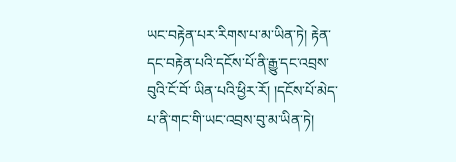ཡང་བརྟེན་པར་རིགས་པ་མ་ཡིན་ཏེ། རྟེན་དང་བརྟེན་པའི་དངོས་པོ་ནི་རྒྱུ་དང་འབྲས་བུའི་ངོ་བོ་ ཡིན་པའི་ཕྱིར་རོ། །དངོས་པོ་མེད་པ་ནི་གང་གི་ཡང་འབྲས་བུ་མ་ཡིན་ཏེ།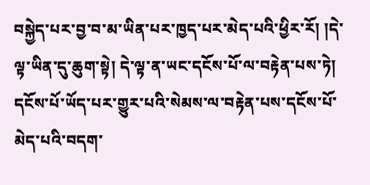བསྐྱེད་པར་བྱ་བ་མ་ཡིན་པར་ཁྱད་པར་མེད་པའི་ཕྱིར་རོ། །དེ་ལྟ་ཡིན་དུ་ཆུག་སྟེ། དེ་ལྟ་ན་ཡང་དངོས་པོ་ལ་བརྟེན་པས་ཏེ། དངོས་པོ་ཡོད་པར་གྱུར་པའི་སེམས་ལ་བརྟེན་པས་དངོས་པོ་མེད་པའི་བདག་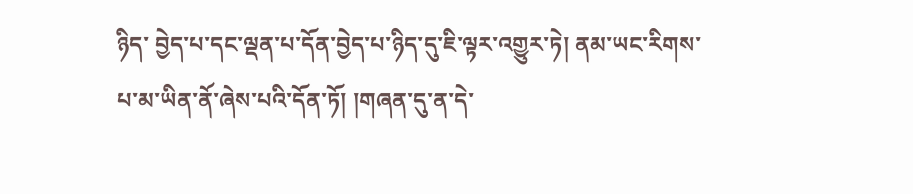ཉིད་ བྱེད་པ་དང་ལྡན་པ་དོན་བྱེད་པ་ཉིད་དུ་ཇི་ལྟར་འགྱུར་ཏེ། ནམ་ཡང་རིགས་པ་མ་ཡིན་ནོ་ཞེས་པའི་དོན་ཏོ། །གཞན་དུ་ན་དེ་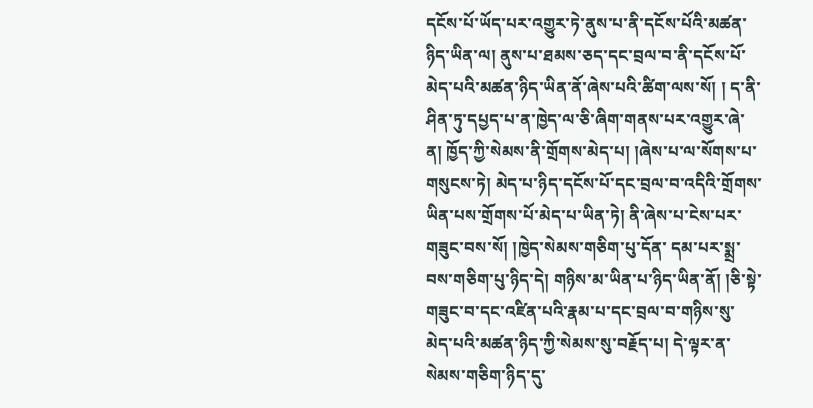དངོས་པོ་ཡོད་པར་འགྱུར་ཏེ་ནུས་པ་ནི་དངོས་པོའི་མཚན་ཉིད་ཡིན་ལ། ནུས་པ་ཐམས་ཅད་དང་བྲལ་བ་ནི་དངོས་པོ་མེད་པའི་མཚན་ཉིད་ཡིན་ནོ་ཞེས་པའི་ཚིག་ལས་སོ། ། ད་ནི་ཤིན་ཏུ་དཔྱད་པ་ན་ཁྱེད་ལ་ཅི་ཞིག་གནས་པར་འགྱུར་ཞེ་ན། ཁྱོད་ཀྱི་སེམས་ནི་གྲོགས་མེད་པ། །ཞེས་པ་ལ་སོགས་པ་གསུངས་ཏེ། མེད་པ་ཉིད་དངོས་པོ་དང་བྲལ་བ་འདིའི་གྲོགས་ཡིན་པས་གྲོགས་པོ་མེད་པ་ཡིན་ཏེ། ནི་ཞེས་པ་ངེས་པར་གཟུང་བས་སོ། །ཁྱེད་སེམས་གཅིག་པུ་དོན་ དམ་པར་སྨྲ་བས་གཅིག་པུ་ཉིད་དེ། གཉིས་མ་ཡིན་པ་ཉིད་ཡིན་ནོ། །ཅི་སྟེ་གཟུང་བ་དང་འཛིན་པའི་རྣམ་པ་དང་བྲལ་བ་གཉིས་སུ་མེད་པའི་མཚན་ཉིད་ཀྱི་སེམས་སུ་བརྗོད་པ། དེ་ལྟར་ན་སེམས་གཅིག་ཉིད་དུ་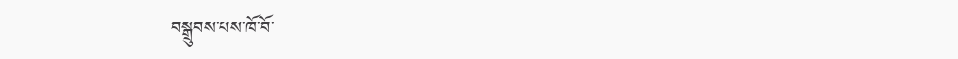བསྒྲུབས་པས་ཁོ་བོ་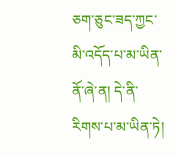ཅག་ཅུང་ཟད་ཀྱང་མི་འདོད་པ་མ་ཡིན་ནོ་ཞེ་ན། དེ་ནི་ རིགས་པ་མ་ཡིན་ཏེ།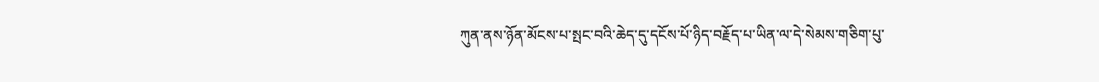ཀུན་ནས་ཉོན་མོངས་པ་སྤང་བའི་ཆེད་དུ་དངོས་པོ་ཉིད་བརྗོད་པ་ཡིན་ལ་དེ་སེམས་གཅིག་པུ་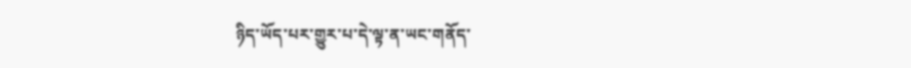ཉིད་ཡོད་པར་གྱུར་པ་དེ་ལྟ་ན་ཡང་གནོད་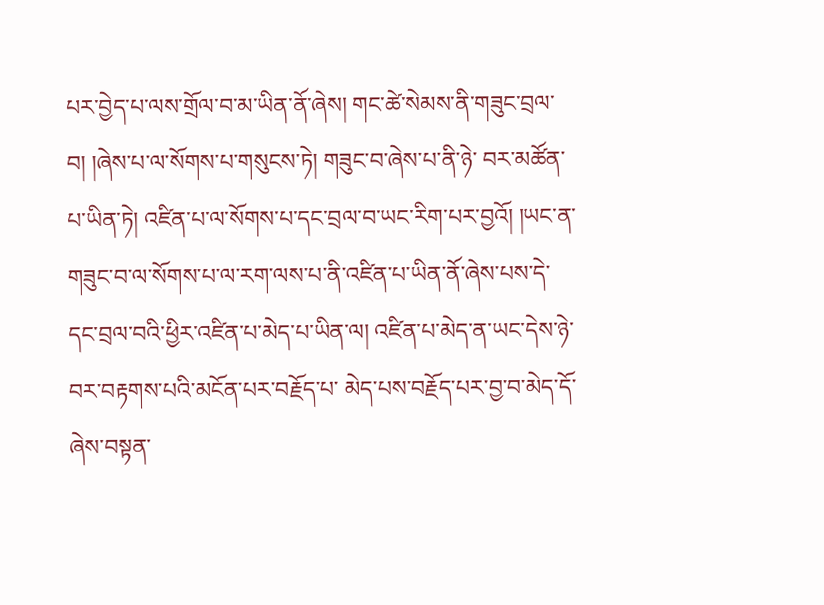པར་བྱེད་པ་ལས་གྲོལ་བ་མ་ཡིན་ནོ་ཞེས། གང་ཚེ་སེམས་ནི་གཟུང་བྲལ་བ། །ཞེས་པ་ལ་སོགས་པ་གསུངས་ཏེ། གཟུང་བ་ཞེས་པ་ནི་ཉེ་ བར་མཚོན་པ་ཡིན་ཏེ། འཛིན་པ་ལ་སོགས་པ་དང་བྲལ་བ་ཡང་རིག་པར་བྱའོ། །ཡང་ན་གཟུང་བ་ལ་སོགས་པ་ལ་རག་ལས་པ་ནི་འཛིན་པ་ཡིན་ནོ་ཞེས་པས་དེ་དང་བྲལ་བའི་ཕྱིར་འཛིན་པ་མེད་པ་ཡིན་ལ། འཛིན་པ་མེད་ན་ཡང་དེས་ཉེ་བར་བརྟགས་པའི་མངོན་པར་བརྗོད་པ་ མེད་པས་བརྗོད་པར་བྱ་བ་མེད་དོ་ཞེས་བསྟན་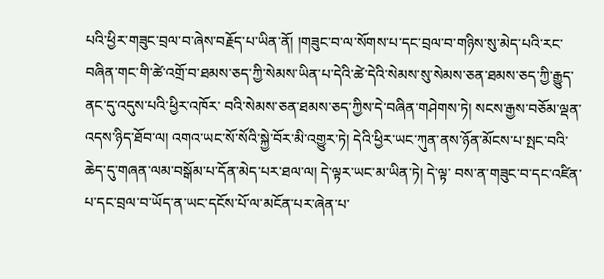པའི་ཕྱིར་གཟུང་བྲལ་བ་ཞེས་བརྗོད་པ་ཡིན་ནོ། །གཟུང་བ་ལ་སོགས་པ་དང་བྲལ་བ་གཉིས་སུ་མེད་པའི་རང་བཞིན་གང་གི་ཚེ་འགྲོ་བ་ཐམས་ཅད་ཀྱི་སེམས་ཡིན་པ་དེའི་ཚེ་དེའི་སེམས་སུ་སེམས་ཅན་ཐམས་ཅད་ཀྱི་རྒྱུད་ནང་དུ་འདུས་པའི་ཕྱིར་འཁོར་ བའི་སེམས་ཅན་ཐམས་ཅད་ཀྱིས་དེ་བཞིན་གཤེགས་ཏེ། སངས་རྒྱས་བཅོམ་ལྡན་འདས་ཉིད་ཐོབ་ལ། འགའ་ཡང་སོ་སོའི་སྐྱེ་བོར་མི་འགྱུར་ཏེ། དེའི་ཕྱིར་ཡང་ཀུན་ནས་ཉོན་མོངས་པ་སྤང་བའི་ཆེད་དུ་གཞན་ལམ་བསྒོམ་པ་དོན་མེད་པར་ཐལ་ལ། དེ་ལྟར་ཡང་མ་ཡིན་ཏེ། དེ་ལྟ་ བས་ན་གཟུང་བ་དང་འཛིན་པ་དང་བྲལ་བ་ཡོད་ན་ཡང་དངོས་པོ་ལ་མངོན་པར་ཞེན་པ་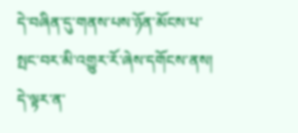དེ་བཞིན་དུ་གནས་པས་ཉོན་མོངས་པ་སྤང་བར་མི་འགྱུར་རོ་ཞེས་དགོངས་ནས། དེ་ལྟར་ན་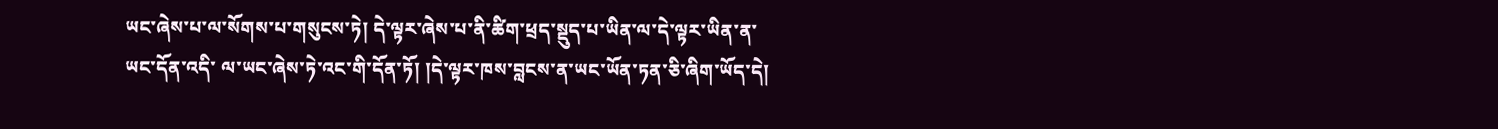ཡང་ཞེས་པ་ལ་སོགས་པ་གསུངས་ཏེ། དེ་ལྟར་ཞེས་པ་ནི་ཚིག་ཕྲད་སྡུད་པ་ཡིན་ལ་དེ་ལྟར་ཡིན་ན་ཡང་དོན་འདི་ ལ་ཡང་ཞེས་ཏེ་འང་གི་དོན་ཏོ། །དེ་ལྟར་ཁས་བླངས་ན་ཡང་ཡོན་ཏན་ཅི་ཞིག་ཡོད་དེ།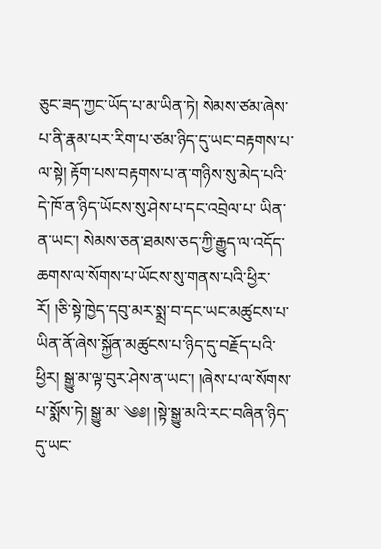ཅུང་ཟད་ཀྱང་ཡོད་པ་མ་ཡིན་ཏེ། སེམས་ཙམ་ཞེས་པ་ནི་རྣམ་པར་རིག་པ་ཙམ་ཉིད་དུ་ཡང་བརྟགས་པ་ལ་སྟེ། རྟོག་པས་བརྟགས་པ་ན་གཉིས་སུ་མེད་པའི་དེ་ཁོ་ན་ཉིད་ཡོངས་སུ་ཤེས་པ་དང་འབྲེལ་པ་ ཡིན་ན་ཡང་། སེམས་ཅན་ཐམས་ཅད་ཀྱི་རྒྱུད་ལ་འདོད་ཆགས་ལ་སོགས་པ་ཡོངས་སུ་གནས་པའི་ཕྱིར་རོ། །ཅི་སྟེ་ཁྱེད་དབུ་མར་སྨྲ་བ་དང་ཡང་མཚུངས་པ་ཡིན་ནོ་ཞེས་སྐྱོན་མཚུངས་པ་ཉིད་དུ་བརྗོད་པའི་ཕྱིར། སྒྱུ་མ་ལྟ་བུར་ཤེས་ན་ཡང་། །ཞེས་པ་ལ་སོགས་པ་སྨོས་ཏེ། སྒྱུ་མ་ ༄༅། །སྟེ་སྒྱུ་མའི་རང་བཞིན་ཉིད་དུ་ཡང་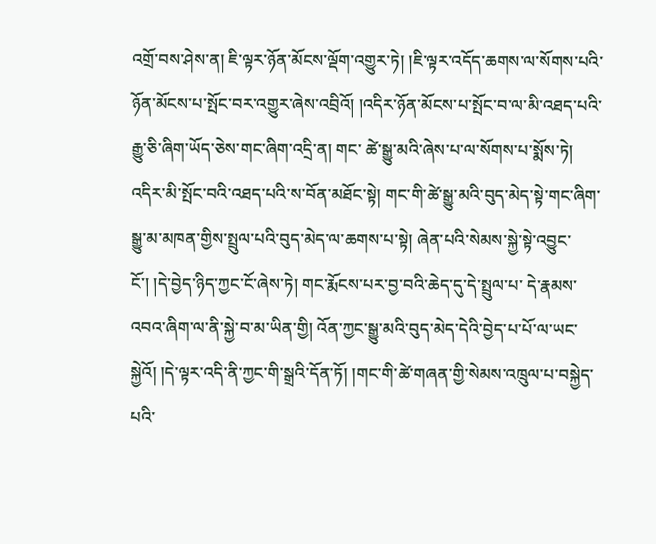འགྲོ་བས་ཤེས་ན། ཇི་ལྟར་ཉོན་མོངས་ལྡོག་འགྱུར་ཏེ། །ཇི་ལྟར་འདོད་ཆགས་ལ་སོགས་པའི་ཉོན་མོངས་པ་སྤོང་བར་འགྱུར་ཞེས་འབྲིའོ། །འདིར་ཉོན་མོངས་པ་སྤོང་བ་ལ་མི་འཐད་པའི་རྒྱུ་ཅི་ཞིག་ཡོད་ཅེས་གང་ཞིག་འདྲི་ན། གང་ ཚེ་སྒྱུ་མའི་ཞེས་པ་ལ་སོགས་པ་སྨོས་ཏེ། འདིར་མི་སྤོང་བའི་འཐད་པའི་ས་བོན་མཐོང་སྟེ། གང་གི་ཚེ་སྒྱུ་མའི་བུད་མེད་སྟེ་གང་ཞིག་སྒྱུ་མ་མཁན་གྱིས་སྤྲུལ་པའི་བུད་མེད་ལ་ཆགས་པ་སྟེ། ཞེན་པའི་སེམས་སྐྱེ་སྟེ་འབྱུང་ངོ་། །དེ་བྱེད་ཉིད་ཀྱང་ངོ་ཞེས་ཏེ། གང་རྨོངས་པར་བྱ་བའི་ཆེད་དུ་དེ་སྤྲུལ་པ་ དེ་རྣམས་འབའ་ཞིག་ལ་ནི་སྐྱེ་བ་མ་ཡིན་གྱི། འོན་ཀྱང་སྒྱུ་མའི་བུད་མེད་དེའི་བྱེད་པ་པོ་ལ་ཡང་སྐྱེའོ། །དེ་ལྟར་འདི་ནི་ཀྱང་གི་སྒྲའི་དོན་ཏོ། །གང་གི་ཚེ་གཞན་གྱི་སེམས་འཁྲུལ་པ་བསྐྱེད་པའི་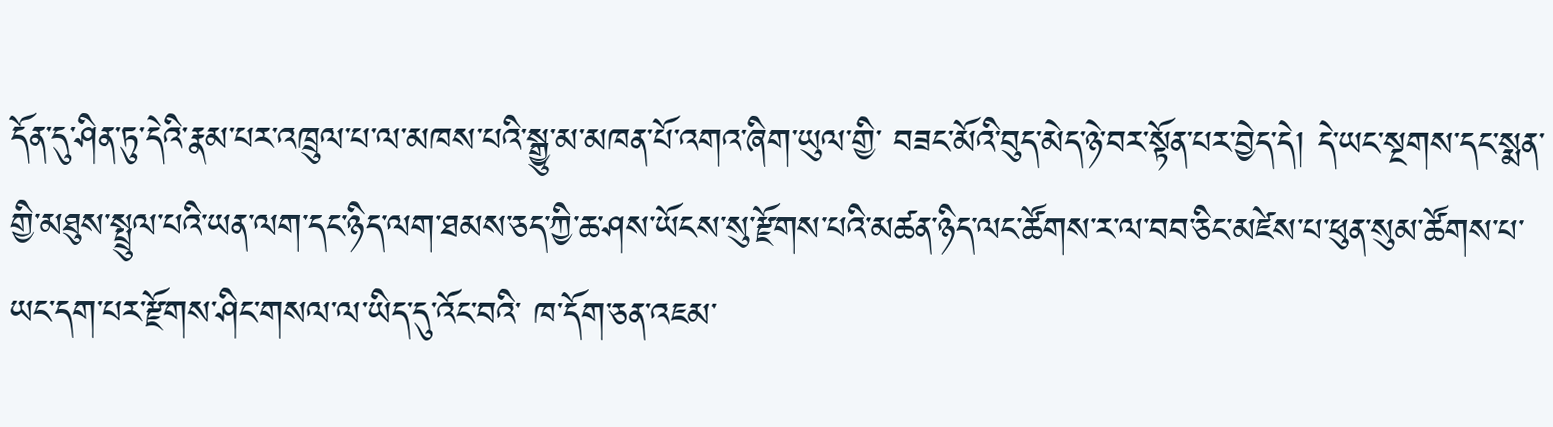དོན་དུ་ཤིན་ཏུ་དེའི་རྣམ་པར་འཁྲུལ་པ་ལ་མཁས་པའི་སྒྱུ་མ་མཁན་པོ་འགའ་ཞིག་ཡུལ་གྱི་ བཟང་མོའི་བུད་མེད་ཉེ་བར་སྟོན་པར་བྱེད་དེ། དེ་ཡང་སྔགས་དང་སྨན་གྱི་མཐུས་སྤྲུལ་པའི་ཡན་ལག་དང་ཉིད་ལག་ཐམས་ཅད་ཀྱི་ཆ་ཤས་ཡོངས་སུ་རྫོགས་པའི་མཚན་ཉིད་ལང་ཚོགས་ར་ལ་བབ་ཅིང་མཛེས་པ་ཕུན་སུམ་ཚོགས་པ་ཡང་དག་པར་རྫོགས་ཤིང་གསལ་ལ་ཡིད་དུ་འོང་བའི་ ཁ་དོག་ཅན་འཇམ་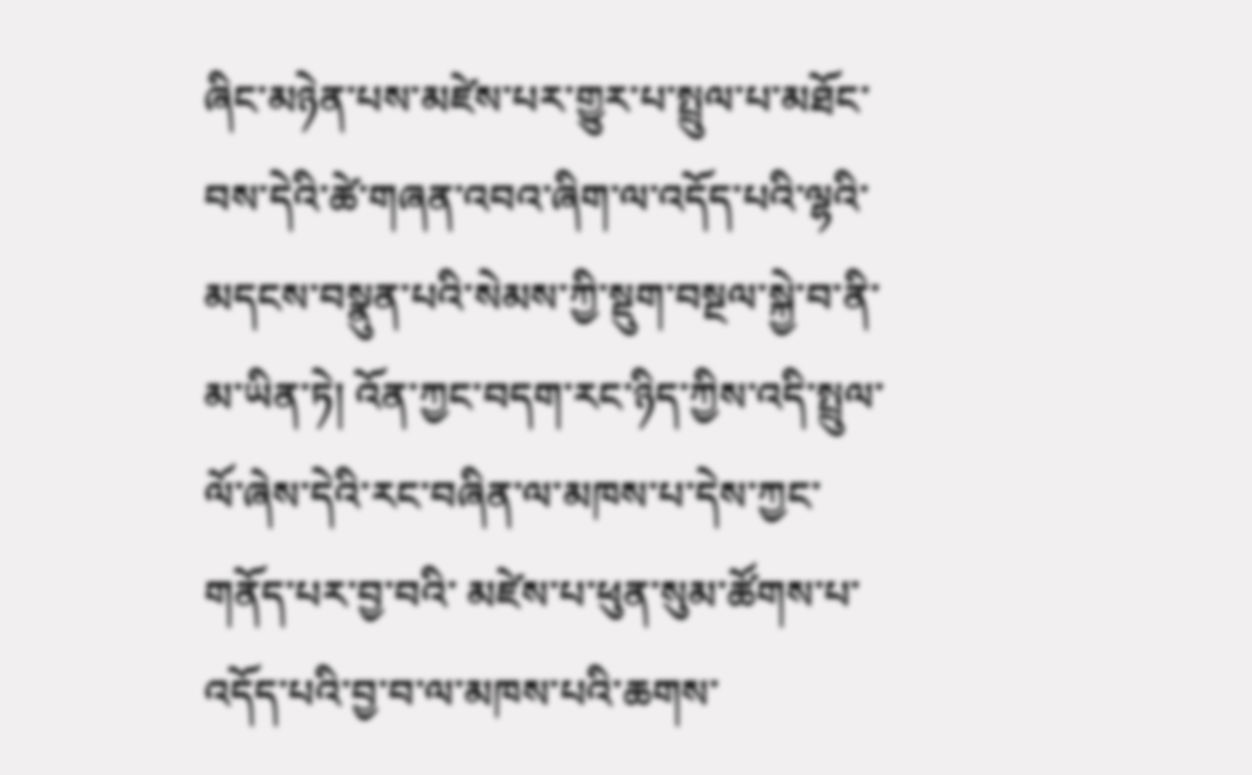ཞིང་མཉེན་པས་མཛེས་པར་གྱུར་པ་སྤྲུལ་པ་མཐོང་བས་དེའི་ཚེ་གཞན་འབའ་ཞིག་ལ་འདོད་པའི་ལྷའི་མདངས་བསྣུན་པའི་སེམས་ཀྱི་སྡུག་བསྔལ་སྐྱེ་བ་ནི་མ་ཡིན་ཏེ། འོན་ཀྱང་བདག་རང་ཉིད་ཀྱིས་འདི་སྤྲུལ་ལོ་ཞེས་དེའི་རང་བཞིན་ལ་མཁས་པ་དེས་ཀྱང་གནོད་པར་བྱ་བའི་ མཛེས་པ་ཕུན་སུམ་ཚོགས་པ་འདོད་པའི་བྱ་བ་ལ་མཁས་པའི་ཆགས་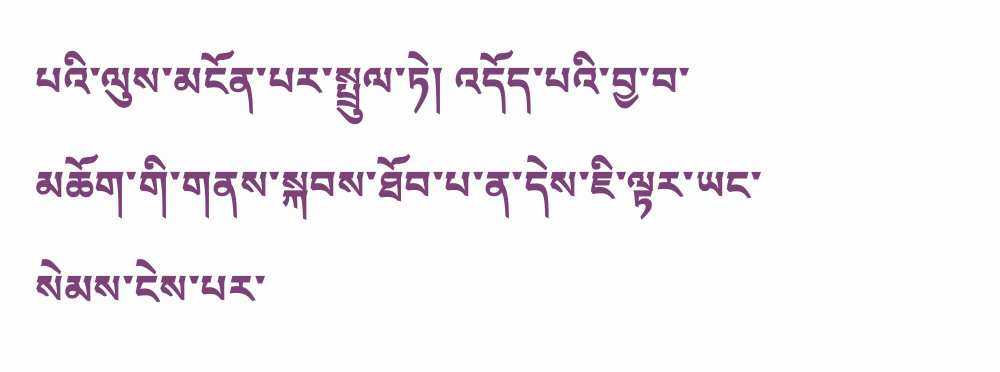པའི་ལུས་མངོན་པར་སྤྲུལ་ཏེ། འདོད་པའི་བྱ་བ་མཆོག་གི་གནས་སྐབས་ཐོབ་པ་ན་དེས་ཇི་ལྟར་ཡང་སེམས་ངེས་པར་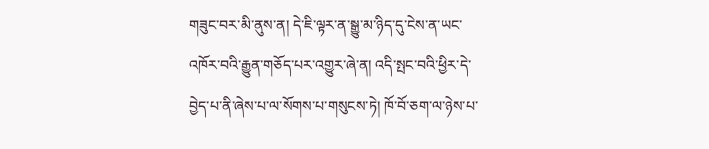གཟུང་བར་མི་ནུས་ན། དེ་ཇི་ལྟར་ན་སྒྱུ་མ་ཉིད་དུ་ངེས་ན་ཡང་འཁོར་བའི་རྒྱུན་གཅོད་པར་འགྱུར་ཞེ་ན། འདི་སྤང་བའི་ཕྱིར་དེ་བྱེད་པ་ནི་ཞེས་པ་ལ་སོགས་པ་གསུངས་ཏེ། ཁོ་བོ་ཅག་ལ་ཉེས་པ་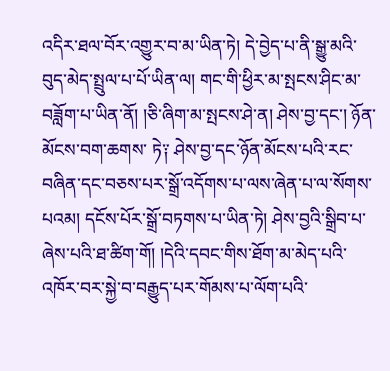འདིར་ཐལ་བོར་འགྱུར་བ་མ་ཡིན་ཏེ། དེ་བྱེད་པ་ནི་སྒྱུ་མའི་བུད་མེད་སྤྲུལ་པ་པོ་ཡིན་ལ། གང་གི་ཕྱིར་མ་སྤངས་ཤིང་མ་བཟློག་པ་ཡིན་ནོ། །ཅི་ཞིག་མ་སྤངས་ཤེ་ན། ཤེས་བྱ་དང་། ཉོན་མོངས་བག་ཆགས་ ཏེ༑ ཤེས་བྱ་དང་ཉོན་མོངས་པའི་རང་བཞིན་དང་བཅས་པར་སྒྲོ་འདོགས་པ་ལས་ཞེན་པ་ལ་སོགས་པའམ། དངོས་པོར་སྒྲོ་བཏགས་པ་ཡིན་ཏེ། ཤེས་བྱའི་སྒྲིབ་པ་ཞེས་པའི་ཐ་ཚིག་གོ། །དེའི་དབང་གིས་ཐོག་མ་མེད་པའི་འཁོར་བར་སྐྱེ་བ་བརྒྱུད་པར་གོམས་པ་ལོག་པའི་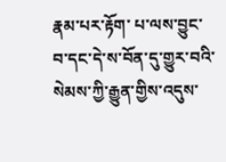རྣམ་པར་རྟོག་ པ་ལས་བྱུང་བ་དང་དེ་ས་བོན་དུ་གྱུར་བའི་སེམས་ཀྱི་རྒྱུན་གྱིས་འདུས་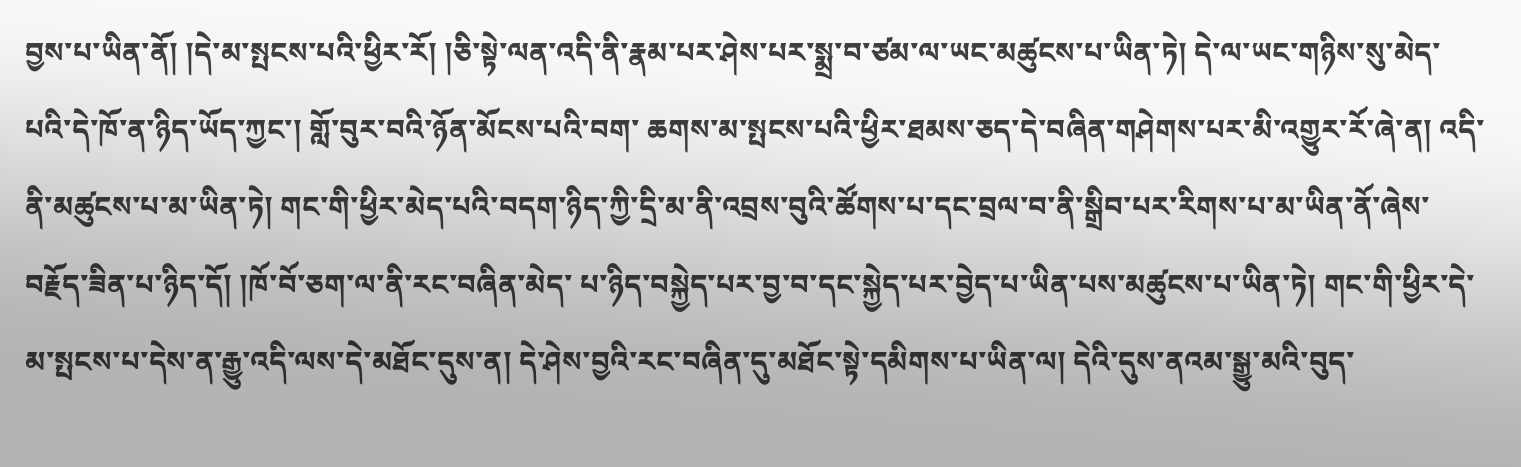བྱས་པ་ཡིན་ནོ། །དེ་མ་སྤངས་པའི་ཕྱིར་རོ། །ཅི་སྟེ་ལན་འདི་ནི་རྣམ་པར་ཤེས་པར་སྨྲ་བ་ཙམ་ལ་ཡང་མཚུངས་པ་ཡིན་ཏེ། དེ་ལ་ཡང་གཉིས་སུ་མེད་པའི་དེ་ཁོ་ན་ཉིད་ཡོད་ཀྱང་། གློ་བུར་བའི་ཉོན་མོངས་པའི་བག་ ཆགས་མ་སྤངས་པའི་ཕྱིར་ཐམས་ཅད་དེ་བཞིན་གཤེགས་པར་མི་འགྱུར་རོ་ཞེ་ན། འདི་ནི་མཚུངས་པ་མ་ཡིན་ཏེ། གང་གི་ཕྱིར་མེད་པའི་བདག་ཉིད་ཀྱི་དྲི་མ་ནི་འབྲས་བུའི་ཚོགས་པ་དང་བྲལ་བ་ནི་སྒྲིབ་པར་རིགས་པ་མ་ཡིན་ནོ་ཞེས་བརྗོད་ཟིན་པ་ཉིད་དོ། །ཁོ་བོ་ཅག་ལ་ནི་རང་བཞིན་མེད་ པ་ཉིད་བསྐྱེད་པར་བྱ་བ་དང་སྐྱེད་པར་བྱེད་པ་ཡིན་པས་མཚུངས་པ་ཡིན་ཏེ། གང་གི་ཕྱིར་དེ་མ་སྤངས་པ་དེས་ན་རྒྱུ་འདི་ལས་དེ་མཐོང་དུས་ན། དེ་ཤེས་བྱའི་རང་བཞིན་དུ་མཐོང་སྟེ་དམིགས་པ་ཡིན་ལ། དེའི་དུས་ནའམ་སྒྱུ་མའི་བུད་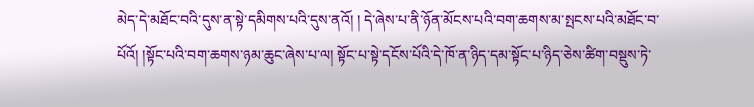མེད་དེ་མཐོང་བའི་དུས་ན་སྟེ་དམིགས་པའི་དུས་ནའོ། ། དེ་ཞེས་པ་ནི་ཉོན་མོངས་པའི་བག་ཆགས་མ་སྤངས་པའི་མཐོང་བ་པོའོ། །སྟོང་པའི་བག་ཆགས་ཉམ་ཆུང་ཞེས་པ་ལ། སྟོང་པ་སྟེ་དངོས་པོའི་དེ་ཁོ་ན་ཉིད་དམ་སྟོང་པ་ཉིད་ཅེས་ཚིག་བསྡུས་ཏེ་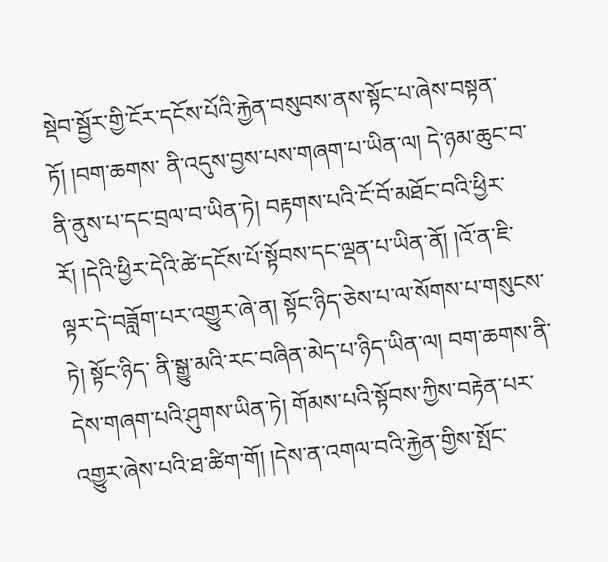སྡེབ་སྦྱོར་གྱི་ངོར་དངོས་པོའི་རྐྱེན་བསུབས་ནས་སྟོང་པ་ཞེས་བསྟན་ཏོ། །བག་ཆགས་ ནི་འདུས་བྱས་པས་གཞག་པ་ཡིན་ལ། དེ་ཉམ་ཆུང་བ་ནི་ནུས་པ་དང་བྲལ་བ་ཡིན་ཏེ། བརྟགས་པའི་ངོ་བོ་མཐོང་བའི་ཕྱིར་རོ། །དེའི་ཕྱིར་དེའི་ཚེ་དངོས་པོ་སྟོབས་དང་ལྡན་པ་ཡིན་ནོ། །འོ་ན་ཇི་ལྟར་དེ་བཟློག་པར་འགྱུར་ཞེ་ན། སྟོང་ཉིད་ཅེས་པ་ལ་སོགས་པ་གསུངས་ཏེ། སྟོང་ཉིད་ ནི་སྒྱུ་མའི་རང་བཞིན་མེད་པ་ཉིད་ཡིན་ལ། བག་ཆགས་ནི་དེས་གཞག་པའི་ཤུགས་ཡིན་ཏེ། གོམས་པའི་སྟོབས་ཀྱིས་བརྟེན་པར་འགྱུར་ཞེས་པའི་ཐ་ཚིག་གོ། །དེས་ན་འགལ་བའི་རྐྱེན་གྱིས་སྤོང་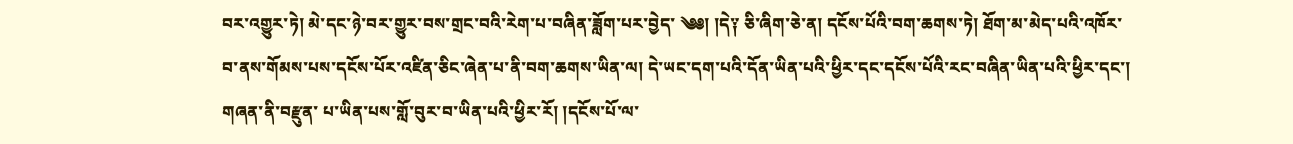བར་འགྱུར་ཏེ། མེ་དང་ཉེ་བར་གྱུར་བས་གྲང་བའི་རེག་པ་བཞིན་ཟློག་པར་བྱེད་ ༄༅། །དེ༑ ཅི་ཞིག་ཅེ་ན། དངོས་པོའི་བག་ཆགས་ཏེ། ཐོག་མ་མེད་པའི་འཁོར་བ་ནས་གོམས་པས་དངོས་པོར་འཛིན་ཅིང་ཞེན་པ་ནི་བག་ཆགས་ཡིན་ལ། དེ་ཡང་དག་པའི་དོན་ཡིན་པའི་ཕྱིར་དང་དངོས་པོའི་རང་བཞིན་ཡིན་པའི་ཕྱིར་དང་། གཞན་ནི་བརྫུན་ པ་ཡིན་པས་གློ་བུར་བ་ཡིན་པའི་ཕྱིར་རོ། །དངོས་པོ་ལ་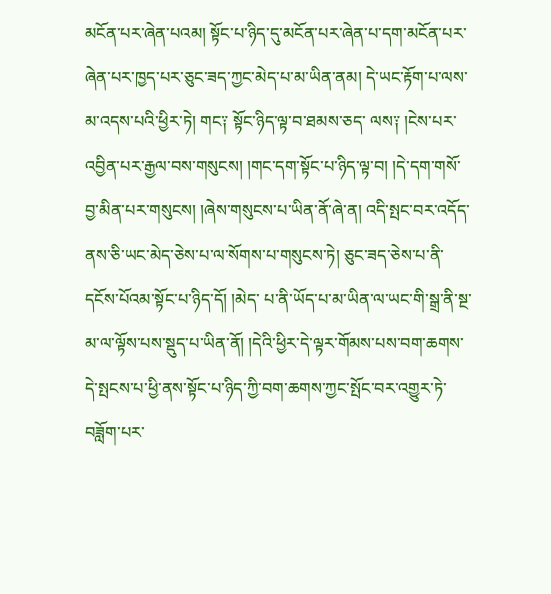མངོན་པར་ཞེན་པའམ། སྟོང་པ་ཉིད་དུ་མངོན་པར་ཞེན་པ་དག་མངོན་པར་ཞེན་པར་ཁྱད་པར་ཅུང་ཟད་ཀྱང་མེད་པ་མ་ཡིན་ནམ། དེ་ཡང་རྟོག་པ་ལས་མ་འདས་པའི་ཕྱིར་ཏེ། གང༑ སྟོང་ཉིད་ལྟ་བ་ཐམས་ཅད་ ལས༑ །ངེས་པར་འབྱིན་པར་རྒྱལ་བས་གསུངས། །གང་དག་སྟོང་པ་ཉིད་ལྟ་བ། །དེ་དག་གསོ་བྱ་མིན་པར་གསུངས། །ཞེས་གསུངས་པ་ཡིན་ནོ་ཞེ་ན། འདི་སྤང་བར་འདོད་ནས་ཅི་ཡང་མེད་ཅེས་པ་ལ་སོགས་པ་གསུངས་ཏེ། ཅུང་ཟད་ཅེས་པ་ནི་དངོས་པོའམ་སྟོང་པ་ཉིད་དོ། །མེད་ པ་ནི་ཡོད་པ་མ་ཡིན་ལ་ཡང་གི་སྒྲ་ནི་སྔ་མ་ལ་ལྟོས་པས་སྡུད་པ་ཡིན་ནོ། །དེའི་ཕྱིར་དེ་ལྟར་གོམས་པས་བག་ཆགས་དེ་སྤངས་པ་ཕྱི་ནས་སྟོང་པ་ཉིད་ཀྱི་བག་ཆགས་ཀྱང་སྤོང་བར་འགྱུར་ཏེ་བཟློག་པར་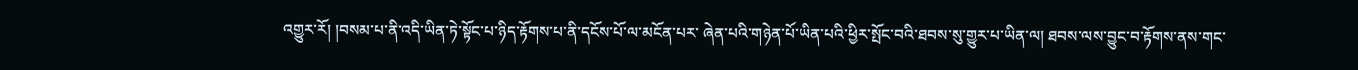འགྱུར་རོ། །བསམ་པ་ནི་འདི་ཡིན་ཏེ་སྟོང་པ་ཉིད་རྟོགས་པ་ནི་དངོས་པོ་ལ་མངོན་པར་ ཞེན་པའི་གཉེན་པོ་ཡིན་པའི་ཕྱིར་སྤོང་བའི་ཐབས་སུ་གྱུར་པ་ཡིན་ལ། ཐབས་ལས་བྱུང་བ་རྟོགས་ནས་གང་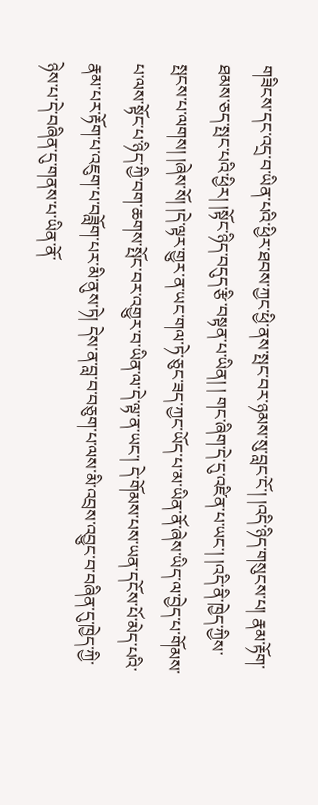གཟིངས་དང་འདྲ་བ་ཡིན་པའི་ཕྱིར་ཐབས་ཀྱང་ཕྱི་ནས་སྤང་བར་ཉམས་སུ་བླང་ངོ་། །འདི་ཉིད་གསུངས་པ། རྣམ་རྟོག་ཐམས་ཅད་སྤང་པའི་ཕྱིར། །སྟོང་ཉིད་བདུད་རྩི་བསྟན་པ་ཡིན། ། གང་ཞིག་དེ་དུ་འཛིན་པ་ཡང་། །འདི་ནི་ཁྱེད་ཀྱིས་སྤངས་པ་ལགས། །ཞེས་སོ། །དེ་ལྟར་གྱུར་ན་ཡང་གལ་ཏེ་ཅུང་ཟད་ཀྱང་ཡོད་པ་མ་ཡིན་ནོ་ཞེས་ཡིད་ལ་བྱེད་པ་གོམས་པ་ལས་སྟོང་པ་ཉིད་ཀྱི་བག་ཆགས་སྤོང་བར་འགྱུར་བ་ཡིན་ལ་དེ་ལྟ་ན་ཡང་། དེ་གོམས་པས་ཡན་དངོས་པོ་མེད་པའི་ རྣམ་པར་རྟོག་པ་འཇུག་པ་བཟློག་པར་མི་ནུས་ཏེ། དེས་ན་བླ་བ་བཅུག་པ་ལས་མི་འབྲས་འབྱུང་བ་བཞིན་དུ་ཁྱེད་ཀྱི་ཉེས་པ་དེ་བཞིན་དུ་གནས་པ་ཡིན་ནོ་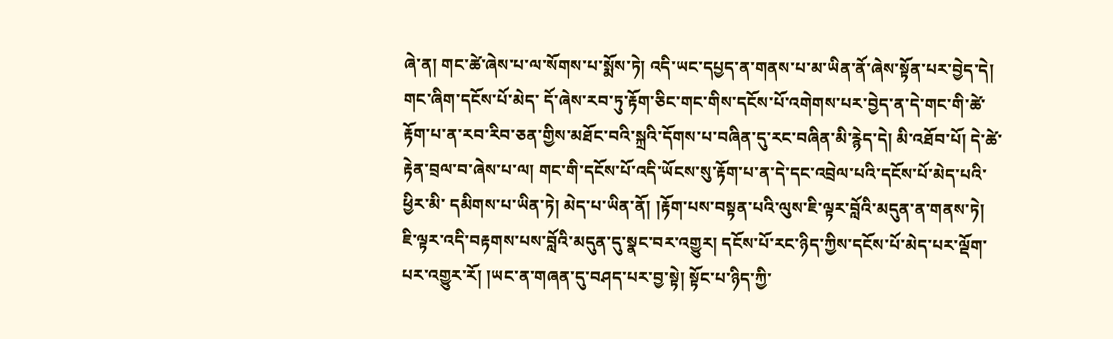ཞེ་ན། གང་ཚེ་ཞེས་པ་ལ་སོགས་པ་སྨོས་ཏེ། འདི་ཡང་དཔྱད་ན་གནས་པ་མ་ཡིན་ནོ་ཞེས་སྟོན་པར་བྱེད་དེ། གང་ཞིག་དངོས་པོ་མེད་ དོ་ཞེས་རབ་ཏུ་རྟོག་ཅིང་གང་གིས་དངོས་པོ་འགེགས་པར་བྱེད་ན་དེ་གང་གི་ཚེ་རྟོག་པ་ན་རབ་རིབ་ཅན་གྱིས་མཐོང་བའི་སྐྲའི་དོགས་པ་བཞིན་དུ་རང་བཞིན་མི་རྙེད་དེ། མི་འཐོབ་པོ། དེ་ཚེ་རྟེན་བྲལ་བ་ཞེས་པ་ལ། གང་གི་དངོས་པོ་འདི་ཡོངས་སུ་རྟོག་པ་ན་དེ་དང་འབྲེལ་པའི་དངོས་པོ་མེད་པའི་ཕྱིར་མི་ དམིགས་པ་ཡིན་ཏེ། མེད་པ་ཡིན་ནོ། །རྟོག་པས་བསྟན་པའི་ལུས་ཇི་ལྟར་བློའི་མདུན་ན་གནས་ཏེ། ཇི་ལྟར་འདི་བརྟགས་པས་བློའི་མདུན་དུ་སྣང་བར་འགྱུར། དངོས་པོ་རང་ཉིད་ཀྱིས་དངོས་པོ་མེད་པར་ལྡོག་པར་འགྱུར་རོ། །ཡང་ན་གཞན་དུ་བཤད་པར་བྱ་སྟེ། སྟོང་པ་ཉིད་ཀྱི་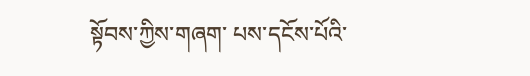སྟོབས་ཀྱིས་གཞག་ པས་དངོས་པོའི་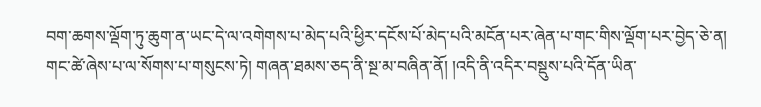བག་ཆགས་ལྡོག་ཏུ་ཆུག་ན་ཡང་དེ་ལ་འགེགས་པ་མེད་པའི་ཕྱིར་དངོས་པོ་མེད་པའི་མངོན་པར་ཞེན་པ་གང་གིས་ལྡོག་པར་བྱེད་ཅེ་ན། གང་ཚེ་ཞེས་པ་ལ་སོགས་པ་གསུངས་ཏེ། གཞན་ཐམས་ཅད་ནི་སྔ་མ་བཞིན་ནོ། །འདི་ནི་འདིར་བསྡུས་པའི་དོན་ཡིན་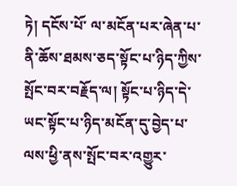ཏེ། དངོས་པོ་ ལ་མངོན་པར་ཞེན་པ་ནི་ཆོས་ཐམས་ཅད་སྟོང་པ་ཉིད་ཀྱིས་སྤོང་བར་བརྗོད་ལ། སྟོང་པ་ཉིད་དེ་ཡང་སྟོང་པ་ཉིད་མངོན་དུ་བྱེད་པ་ལས་ཕྱི་ནས་སྤོང་བར་འགྱུར་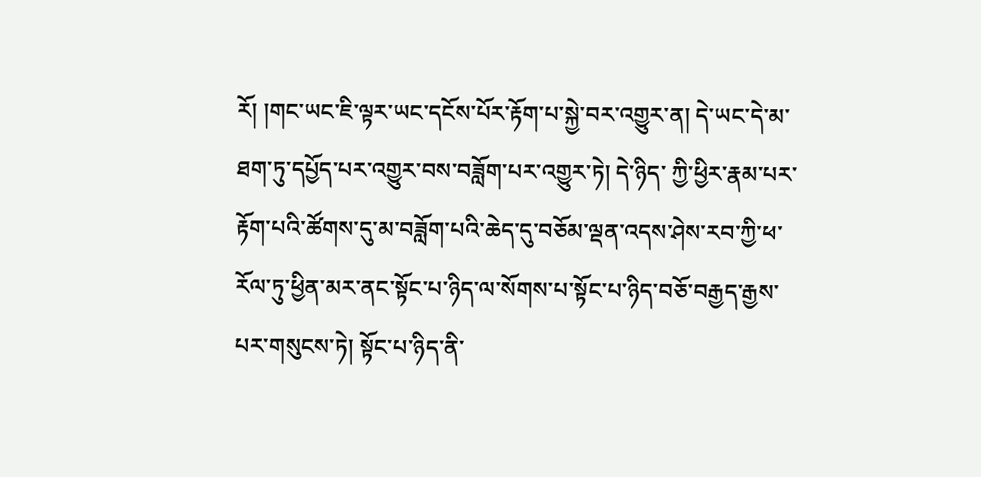རོ། །གང་ཡང་ཇི་ལྟར་ཡང་དངོས་པོར་རྟོག་པ་སྐྱེ་བར་འགྱུར་ན། དེ་ཡང་དེ་མ་ཐག་ཏུ་དཔྱོད་པར་འགྱུར་བས་བཟློག་པར་འགྱུར་ཏེ། དེ་ཉིད་ ཀྱི་ཕྱིར་རྣམ་པར་རྟོག་པའི་ཚོགས་དུ་མ་བཟློག་པའི་ཆེད་དུ་བཅོམ་ལྡན་འདས་ཤེས་རབ་ཀྱི་ཕ་རོལ་ཏུ་ཕྱིན་མར་ནང་སྟོང་པ་ཉིད་ལ་སོགས་པ་སྟོང་པ་ཉིད་བཅོ་བརྒྱད་རྒྱས་པར་གསུངས་ཏེ། སྟོང་པ་ཉིད་ནི་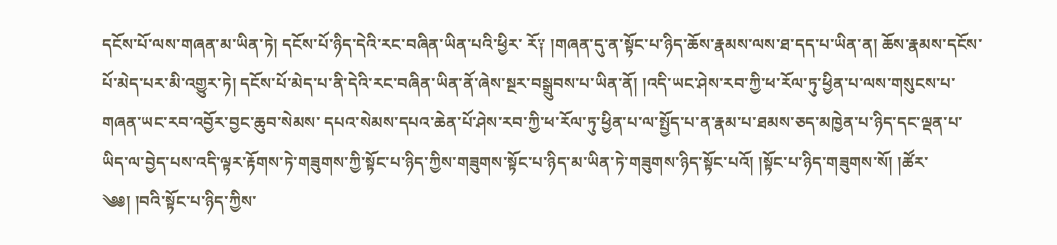དངོས་པོ་ལས་གཞན་མ་ཡིན་ཏེ། དངོས་པོ་ཉིད་དེའི་རང་བཞིན་ཡིན་པའི་ཕྱིར་ རོ༑ །གཞན་དུ་ན་སྟོང་པ་ཉིད་ཆོས་རྣམས་ལས་ཐ་དད་པ་ཡིན་ན། ཆོས་རྣམས་དངོས་པོ་མེད་པར་མི་འགྱུར་ཏེ། དངོས་པོ་མེད་པ་ནི་དེའི་རང་བཞིན་ཡིན་ནོ་ཞེས་སྔར་བསྒྲུབས་པ་ཡིན་ནོ། །འདི་ཡང་ཤེས་རབ་ཀྱི་ཕ་རོལ་ཏུ་ཕྱིན་པ་ལས་གསུངས་པ་གཞན་ཡང་རབ་འབྱོར་བྱང་ཆུབ་སེམས་ དཔའ་སེམས་དཔའ་ཆེན་པོ་ཤེས་རབ་ཀྱི་ཕ་རོལ་ཏུ་ཕྱིན་པ་ལ་སྤྱོད་པ་ན་རྣམ་པ་ཐམས་ཅད་མཁྱེན་པ་ཉིད་དང་ལྡན་པ་ཡིད་ལ་བྱེད་པས་འདི་ལྟར་རྟོགས་ཏེ་གཟུགས་ཀྱི་སྟོང་པ་ཉིད་ཀྱིས་གཟུགས་སྟོང་པ་ཉིད་མ་ཡིན་ཏེ་གཟུགས་ཉིད་སྟོང་པའོ། །སྟོང་པ་ཉིད་གཟུགས་སོ། །ཚོར་ ༄༅། །བའི་སྟོང་པ་ཉིད་ཀྱིས་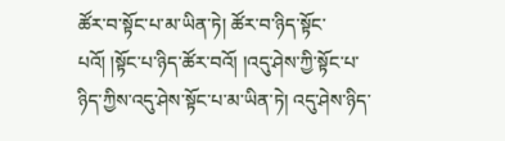ཚོར་བ་སྟོང་པ་མ་ཡིན་ཏེ། ཚོར་བ་ཉིད་སྟོང་པའོ། །སྟོང་པ་ཉིད་ཚོར་བའོ། །འདུ་ཤེས་ཀྱི་སྟོང་པ་ཉིད་ཀྱིས་འདུ་ཤེས་སྟོང་པ་མ་ཡིན་ཏེ། འདུ་ཤེས་ཉིད་